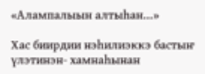«Алампалыын алтыһан…»

Хас биирдии нэһилиэккэ бастыҥ үлэтинэн- хамнаһынан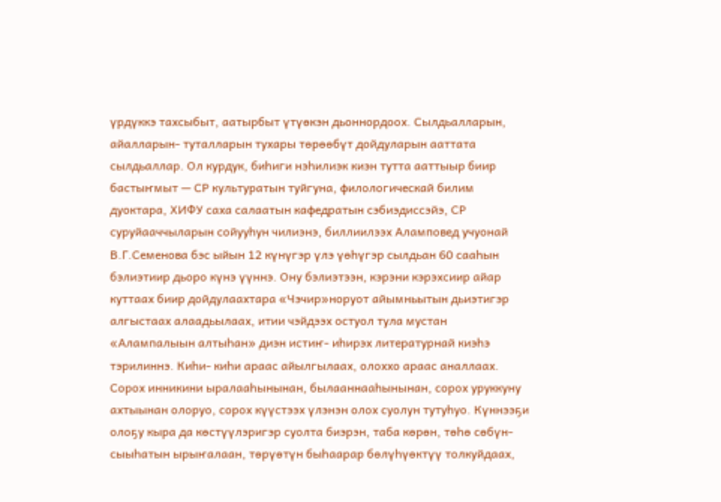үрдүккэ тахсыбыт, аатырбыт үтүөкэн дьоннордоох. Сылдьалларын, айалларын- туталларын тухары төрөөбүт дойдуларын ааттата сылдьаллар. Ол курдук, биһиги нэһилиэк киэн тутта ааттыыр биир бастыҥмыт — СР культуратын туйгуна, филологическай билим дуоктара, ХИФУ саха салаатын кафедратын сэбиэдиссэйэ, СР суруйааччыларын сойууһун чилиэнэ, биллиилээх Аламповед учуонай В.Г.Семенова бэс ыйын 12 күнүгэр үлэ үөһүгэр сылдьан 60 сааһын бэлиэтиир дьоро күнэ үүннэ. Ону бэлиэтээн, кэрэни кэрэхсиир айар куттаах биир дойдулаахтара «Чэчир»норуот айымньытын дьиэтигэр алгыстаах алаадьылаах, итии чэйдээх остуол тула мустан «Алампалыын алтыһан» диэн истиҥ- иһирэх литературнай киэһэ тэрилиннэ. Киһи- киһи араас айылгылаах, олоххо араас аналлаах. Сорох инникини ыралааһынынан, былааннааһынынан, сорох уруккуну ахтыынан олоруо, сорох күүстээх үлэнэн олох суолун тутуһуо. Күннээҕи олоҕу кыра да көстүүлэригэр суолта биэрэн, таба көрөн, төһө сөбүн- сыыһатын ырыҥалаан, төрүөтүн быһаарар бөлүһүөктүү толкуйдаах,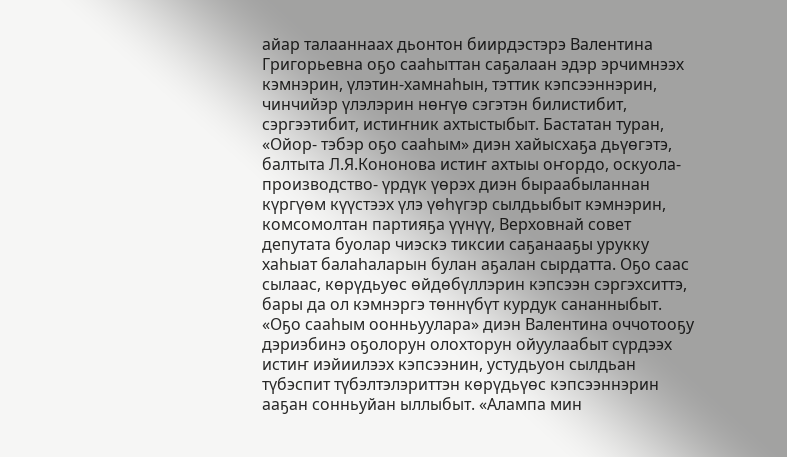айар талааннаах дьонтон биирдэстэрэ Валентина Григорьевна оҕо сааһыттан саҕалаан эдэр эрчимнээх кэмнэрин, үлэтин-хамнаһын, тэттик кэпсээннэрин, чинчийэр үлэлэрин нөҥүө сэгэтэн билистибит, сэргээтибит, истиҥник ахтыстыбыт. Бастатан туран, «Ойор- тэбэр оҕо сааһым» диэн хайысхаҕа дьүөгэтэ, балтыта Л.Я.Кононова истиҥ ахтыы оҥордо, оскуола- производство- үрдүк үөрэх диэн быраабыланнан күргүөм күүстээх үлэ үөһүгэр сылдьыбыт кэмнэрин, комсомолтан партияҕа үүнүү, Верховнай совет депутата буолар чиэскэ тиксии саҕанааҕы урукку хаһыат балаһаларын булан аҕалан сырдатта. Оҕо саас сылаас, көрүдьуөс өйдөбүллэрин кэпсээн сэргэхситтэ, бары да ол кэмнэргэ төннүбүт курдук сананныбыт. «Оҕо сааһым оонньуулара» диэн Валентина оччотооҕу дэриэбинэ оҕолорун олохторун ойуулаабыт сүрдээх истиҥ иэйиилээх кэпсээнин, устудьуон сылдьан түбэспит түбэлтэлэриттэн көрүдьүөс кэпсээннэрин ааҕан сонньуйан ыллыбыт. «Алампа мин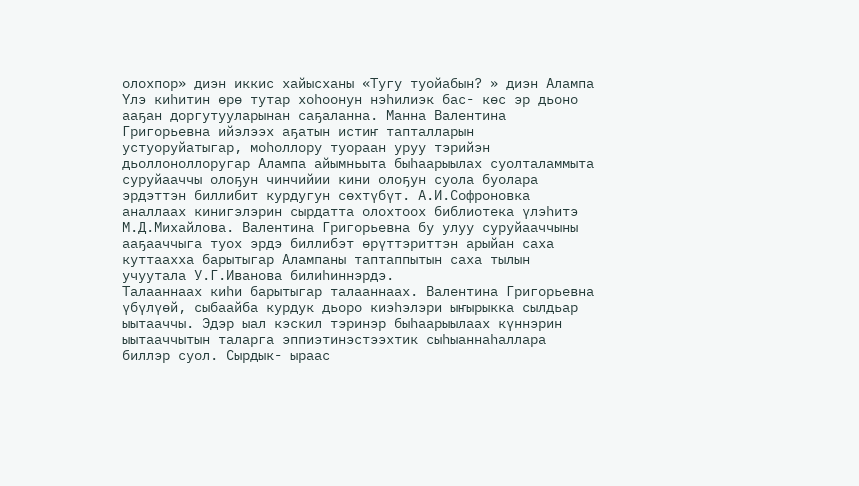олохпор» диэн иккис хайысханы «Тугу туойабын? » диэн Алампа Үлэ киһитин өрө тутар хоһоонун нэһилиэк бас- көс эр дьоно ааҕан доргутууларынан саҕаланна. Манна Валентина Григорьевна ийэлээх аҕатын истиҥ тапталларын устуоруйатыгар, моһоллору туораан уруу тэрийэн дьоллоноллоругар Алампа айымньыта быһаарыылах суолталаммыта суруйааччы олоҕун чинчийии кини олоҕун суола буолара эрдэттэн биллибит курдугун сөхтүбүт. А.И.Софроновка аналлаах кинигэлэрин сырдатта олохтоох библиотека үлэһитэ М.Д.Михайлова. Валентина Григорьевна бу улуу суруйааччыны ааҕааччыга туох эрдэ биллибэт өрүттэриттэн арыйан саха куттаахха барытыгар Алампаны таптаппытын саха тылын учуутала У.Г.Иванова билиһиннэрдэ.
Талааннаах киһи барытыгар талааннаах. Валентина Григорьевна үбүлүөй, сыбаайба курдук дьоро киэһэлэри ыҥырыкка сылдьар ыытааччы. Эдэр ыал кэскил тэринэр быһаарыылаах күннэрин ыытааччытын таларга эппиэтинэстээхтик сыһыаннаһаллара биллэр суол. Сырдык- ыраас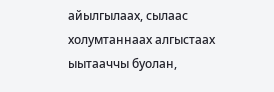айылгылаах, сылаас холумтаннаах алгыстаах ыытааччы буолан,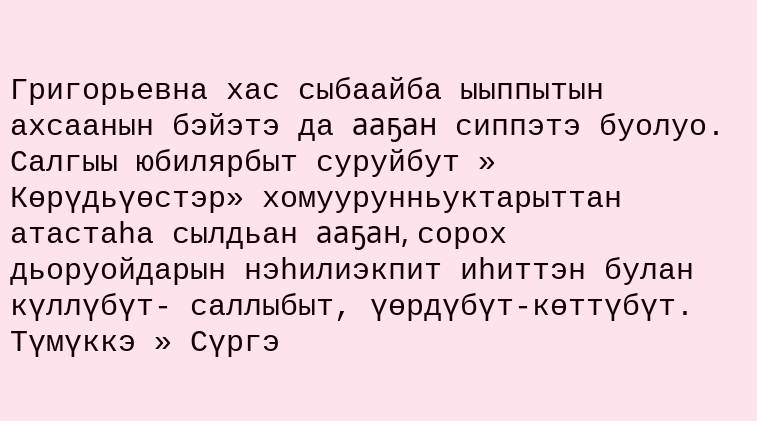Григорьевна хас сыбаайба ыыппытын ахсаанын бэйэтэ да ааҕан сиппэтэ буолуо.
Салгыы юбилярбыт суруйбут » Көрүдьүөстэр» хомуурунньуктарыттан атастаһа сылдьан ааҕан, сорох дьоруойдарын нэһилиэкпит иһиттэн булан күллүбүт- саллыбыт, үөрдүбүт-көттүбүт. Түмүккэ » Сүргэ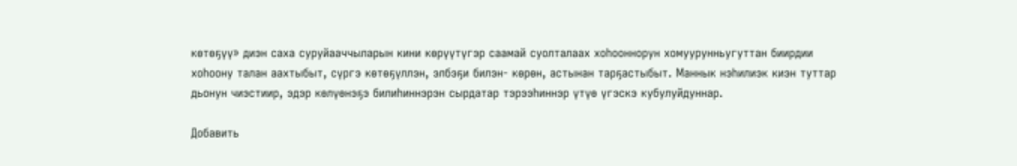көтөҕүү» диэн саха суруйааччыларын кини көрүүтүгэр саамай суолталаах хоһооннорун хомуурунньугуттан биирдии хоһоону талан аахтыбыт, сүргэ көтөҕүллэн, элбэҕи билэн- көрөн, астынан тарҕастыбыт. Маннык нэһилиэк киэн туттар дьонун чиэстиир, эдэр көлүөнэҕэ билиһиннэрэн сырдатар тэрээһиннэр үтүө үгэскэ кубулуйдуннар.

Добавить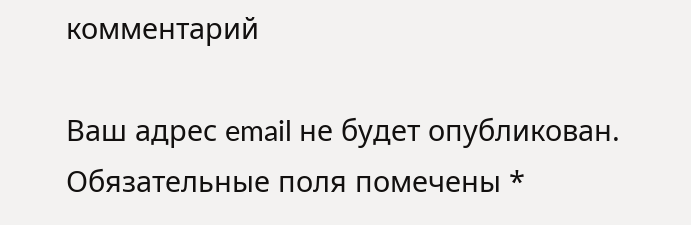комментарий

Ваш адрес email не будет опубликован. Обязательные поля помечены *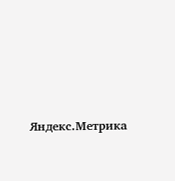Яндекс.Метрика